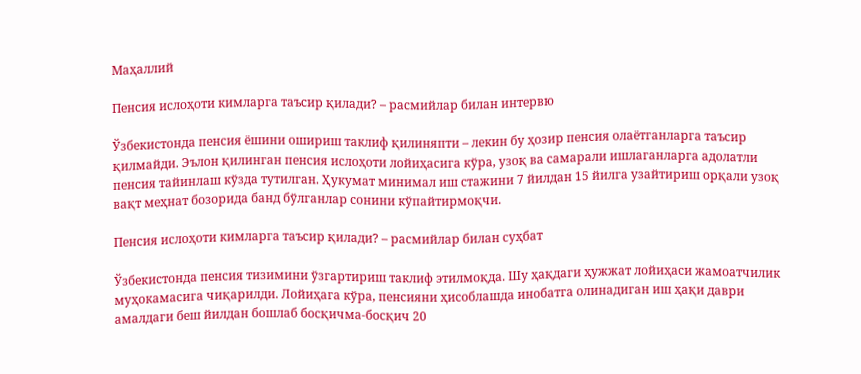Маҳаллий

Пенсия ислоҳоти кимларга таъсир қилади? – расмийлар билан интервю

Ўзбекистонда пенсия ёшини ошириш таклиф қилиняпти – лекин бу ҳозир пенсия олаётганларга таъсир қилмайди. Эълон қилинган пенсия ислоҳоти лойиҳасига кўра, узоқ ва самарали ишлаганларга адолатли пенсия тайинлаш кўзда тутилган. Ҳукумат минимал иш стажини 7 йилдан 15 йилга узайтириш орқали узоқ вақт меҳнат бозорида банд бўлганлар сонини кўпайтирмоқчи.

Пенсия ислоҳоти кимларга таъсир қилади? – расмийлар билан суҳбат

Ўзбекистонда пенсия тизимини ўзгартириш таклиф этилмоқда. Шу ҳақдаги ҳужжат лойиҳаси жамоатчилик муҳокамасига чиқарилди. Лойиҳага кўра, пенсияни ҳисоблашда инобатга олинадиган иш ҳақи даври амалдаги беш йилдан бошлаб босқичма-босқич 20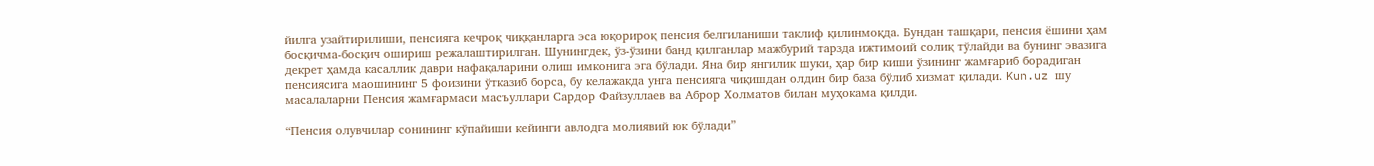йилга узайтирилиши, пенсияга кечроқ чиққанларга эса юқорироқ пенсия белгиланиши таклиф қилинмоқда. Бундан ташқари, пенсия ёшини ҳам босқичма-босқич ошириш режалаштирилган. Шунингдек, ўз-ўзини банд қилганлар мажбурий тарзда ижтимоий солиқ тўлайди ва бунинг эвазига декрет ҳамда касаллик даври нафақаларини олиш имконига эга бўлади. Яна бир янгилик шуки, ҳар бир киши ўзининг жамғариб борадиган пенсиясига маошининг 5 фоизини ўтказиб борса, бу келажакда унга пенсияга чиқишдан олдин бир база бўлиб хизмат қилади. Kun.uz шу масалаларни Пенсия жамғармаси масъуллари Сардор Файзуллаев ва Аброр Холматов билан муҳокама қилди.

“Пенсия олувчилар сонининг кўпайиши кейинги авлодга молиявий юк бўлади”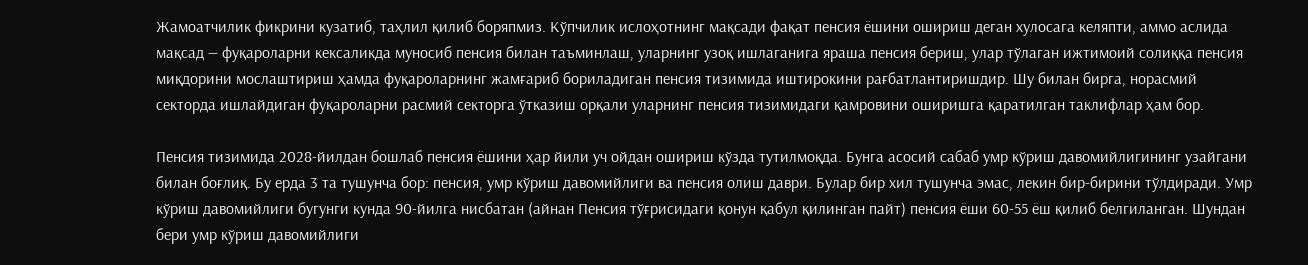Жамоатчилик фикрини кузатиб, таҳлил қилиб боряпмиз. Кўпчилик ислоҳотнинг мақсади фақат пенсия ёшини ошириш деган хулосага келяпти, аммо аслида мақсад — фуқароларни кексаликда муносиб пенсия билан таъминлаш, уларнинг узоқ ишлаганига яраша пенсия бериш, улар тўлаган ижтимоий солиққа пенсия миқдорини мослаштириш ҳамда фуқароларнинг жамғариб бориладиган пенсия тизимида иштирокини рағбатлантиришдир. Шу билан бирга, норасмий секторда ишлайдиган фуқароларни расмий секторга ўтказиш орқали уларнинг пенсия тизимидаги қамровини оширишга қаратилган таклифлар ҳам бор.

Пенсия тизимида 2028-йилдан бошлаб пенсия ёшини ҳар йили уч ойдан ошириш кўзда тутилмоқда. Бунга асосий сабаб умр кўриш давомийлигининг узайгани билан боғлиқ. Бу ерда 3 та тушунча бор: пенсия, умр кўриш давомийлиги ва пенсия олиш даври. Булар бир хил тушунча эмас, лекин бир-бирини тўлдиради. Умр кўриш давомийлиги бугунги кунда 90-йилга нисбатан (айнан Пенсия тўғрисидаги қонун қабул қилинган пайт) пенсия ёши 60-55 ёш қилиб белгиланган. Шундан бери умр кўриш давомийлиги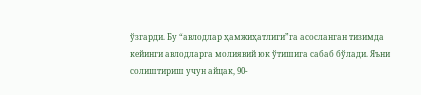ўзгарди. Бу “авлодлар ҳамжиҳатлиги”га асосланган тизимда кейинги авлодларга молиявий юк ўтишига сабаб бўлади. Яъни солиштириш учун айцак, 90-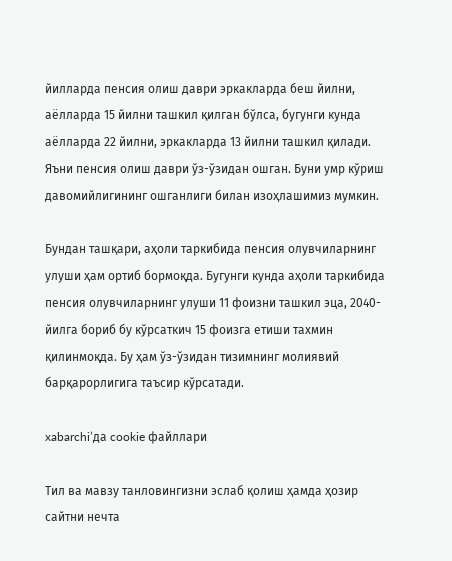йилларда пенсия олиш даври эркакларда беш йилни, аёлларда 15 йилни ташкил қилган бўлса, бугунги кунда аёлларда 22 йилни, эркакларда 13 йилни ташкил қилади. Яъни пенсия олиш даври ўз-ўзидан ошган. Буни умр кўриш давомийлигининг ошганлиги билан изоҳлашимиз мумкин.

Бундан ташқари, аҳоли таркибида пенсия олувчиларнинг улуши ҳам ортиб бормоқда. Бугунги кунда аҳоли таркибида пенсия олувчиларнинг улуши 11 фоизни ташкил эца, 2040-йилга бориб бу кўрсаткич 15 фоизга етиши тахмин қилинмоқда. Бу ҳам ўз-ўзидан тизимнинг молиявий барқарорлигига таъсир кўрсатади.

xabarchi’да cookie файллари

Тил ва мавзу танловингизни эслаб қолиш ҳамда ҳозир сайтни нечта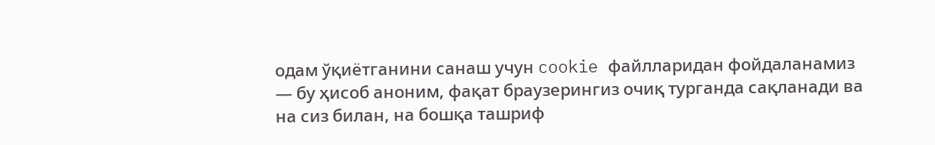одам ўқиётганини санаш учун cookie файлларидан фойдаланамиз — бу ҳисоб аноним, фақат браузерингиз очиқ турганда сақланади ва на сиз билан, на бошқа ташриф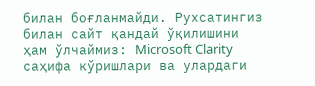билан боғланмайди. Рухсатингиз билан сайт қандай ўқилишини ҳам ўлчаймиз: Microsoft Clarity саҳифа кўришлари ва улардаги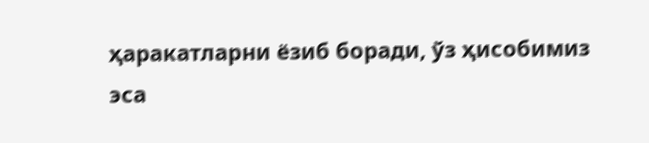ҳаракатларни ёзиб боради, ўз ҳисобимиз эса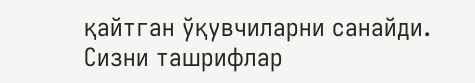қайтган ўқувчиларни санайди. Сизни ташрифлар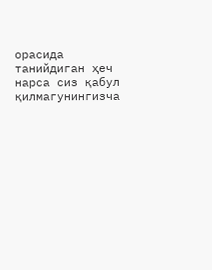орасида танийдиган ҳеч нарса сиз қабул қилмагунингизча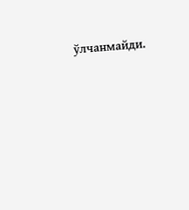ўлчанмайди.